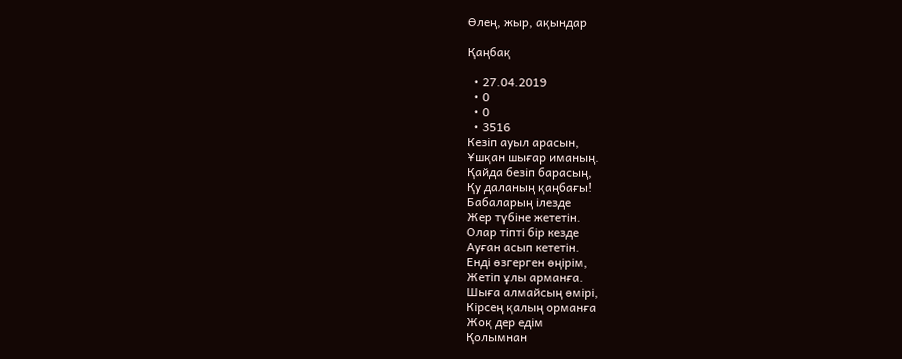Өлең, жыр, ақындар

Қаңбақ

  • 27.04.2019
  • 0
  • 0
  • 3516
Кезіп ауыл арасын,
Ұшқан шығар иманың.
Қайда безіп барасың,
Қу даланың қаңбағы!
Бабаларың ілезде
Жер түбіне жететін.
Олар тіпті бір кезде
Ауған асып кететін.
Енді өзгерген өңірім,
Жетіп ұлы арманға.
Шыға алмайсың өмірі,
Кірсең қалың орманға
Жоқ дер едім
Қолымнан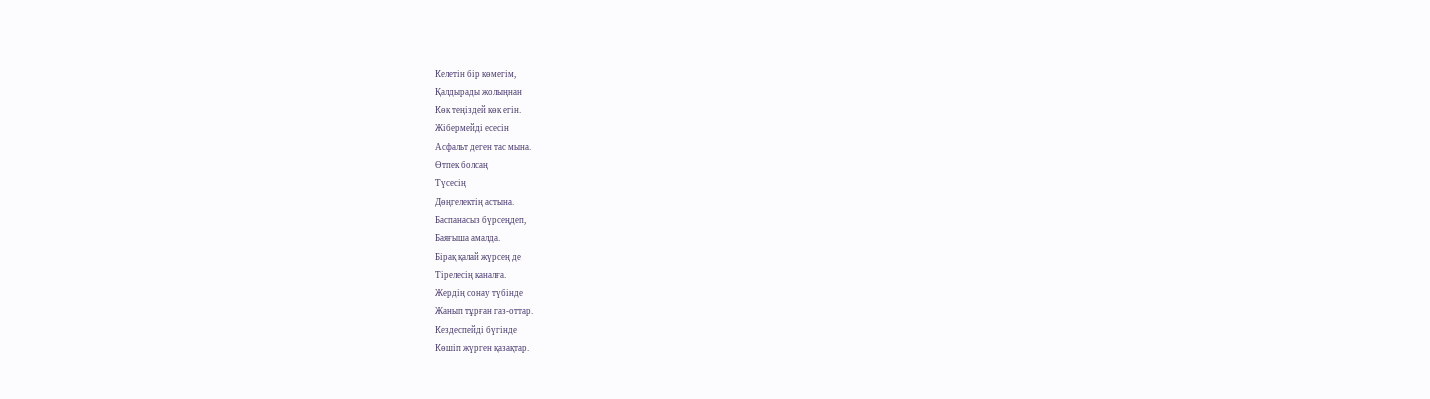Келетін бір көмегім,
Қалдырады жолыңнан
Көк теңіздей көк егін.
Жібермейді есесін
Асфальт деген тас мына.
Өтпек болсаң
Түсесің
Дөңгелектің астына.
Баспанасыз бүрсеңдеп,
Баяғыша амалда.
Бірақ қалай жүрсең де
Тірелесің каналға.
Жердің сонау түбінде
Жанып тұрған газ-оттар.
Кездеспейді бүгінде
Көшіп жүрген қазақтар.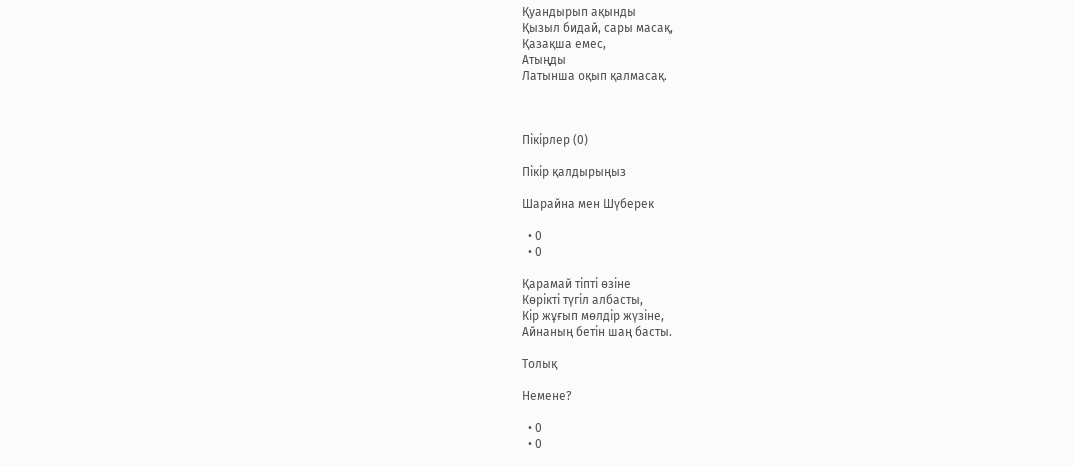Қуандырып ақынды
Қызыл бидай, сары масақ,
Қазақша емес,
Атыңды
Латынша оқып қалмасақ.



Пікірлер (0)

Пікір қалдырыңыз

Шарайна мен Шүберек

  • 0
  • 0

Қарамай тіпті өзіне
Көрікті түгіл албасты,
Кір жұғып мөлдір жүзіне,
Айнаның бетін шаң басты.

Толық

Немене?

  • 0
  • 0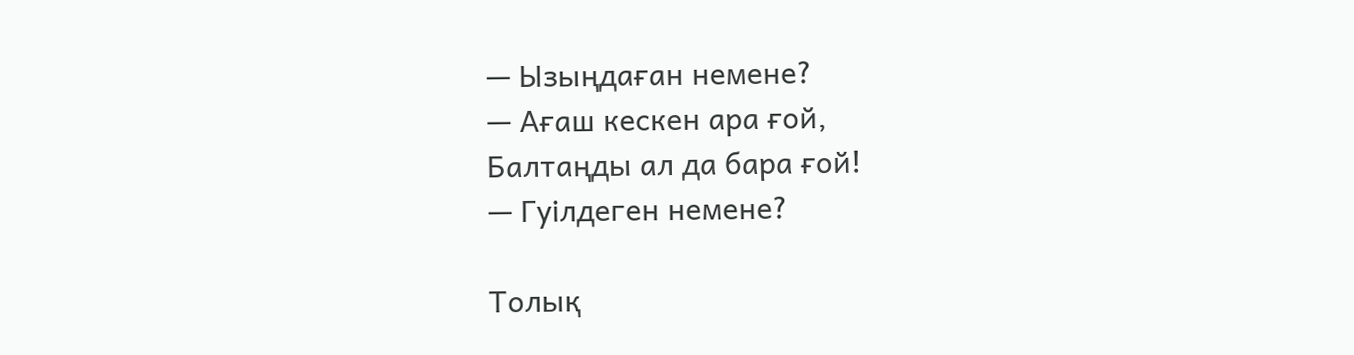— Ызыңдаған немене?
— Ағаш кескен ара ғой,
Балтаңды ал да бара ғой!
— Гуілдеген немене?

Толық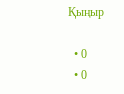Қыңыр

  • 0
  • 0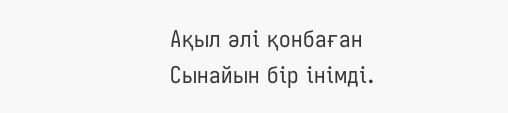Ақыл әлі қонбаған
Сынайын бір інімді.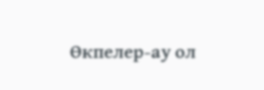Өкпелер-ау ол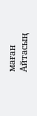маған
Айтасың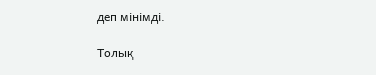деп мінімді.

Толық